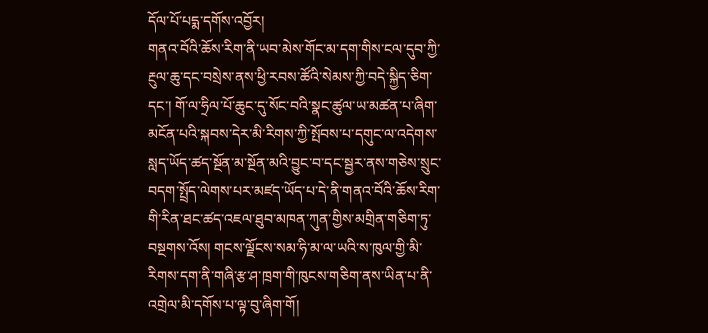དོལ་པོ་པདྨ་དགོས་འབྱོར།
གནའ་བོའི་ཆོས་རིག་ནི་ཡབ་མེས་གོང་མ་དག་གིས་ངལ་དུབ་ཀྱི་རྔུལ་ཆུ་དང་བསྲེས་ནས་ཕྱི་རབས་ཚོའི་སེམས་ཀྱི་བདེ་སྐྱིད་ཅིག་དང་། གོ་ལ་ཧྲིལ་པོ་ཆུང་དུ་སོང་བའི་སྣང་ཚུལ་ཡ་མཚན་པ་ཞིག་མངོན་པའི་སྐབས་དེར་མི་རིགས་ཀྱི་སྤོབས་པ་དགུང་ལ་འདེགས་སླད་ཡོད་ཚད་སྔོན་མ་སྔོན་མའི་བྱུང་བ་དང་སྦྱར་ནས་གཅེས་སྲུང་བདག་སྤྲོད་ལེགས་པར་མཛད་ཡོད་པ་དེ་ནི་གནའ་བོའི་ཆོས་རིག་གི་རིན་ཐང་ཚད་འཇལ་ཐུབ་མཁན་ཀུན་གྱིས་མགྲིན་གཅིག་ཏུ་བསྔགས་འོས། གངས་ལྗོངས་སམ་ཧི་མ་ལ་ཡའི་ས་ཁུལ་གྱི་མི་རིགས་དག་ནི་གཞི་རྩ་ཤ་ཁྲག་གི་ཁུངས་གཅིག་ནས་ཡིན་པ་ནི་འགྲེལ་མི་དགོས་པ་ལྟ་བུ་ཞིག་གོ།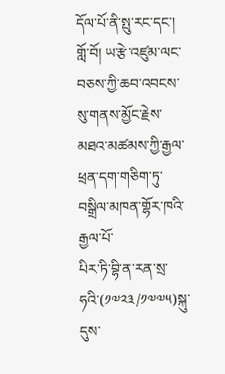དོལ་པོ་ནི་སྤུ་རང་དང་། གློ་བོ། ཡ་རྩེ་འཛུམ་ལང་བཅས་ཀྱི་ཆབ་འབངས་སུ་གནས་མྱོང་རྗེས་མཐའ་མཚམས་ཀྱི་རྒྱལ་ཕྲན་དག་གཅིག་ཏུ་བསྒྲིལ་མཁན་གྷོར་ཁའི་རྒྱལ་པོ་
པིར་ཏི་བྷི་ན་རན་སྲ་ཧའི་(༡༧༢༣/༡༧༧༥)སྐུ་དུས་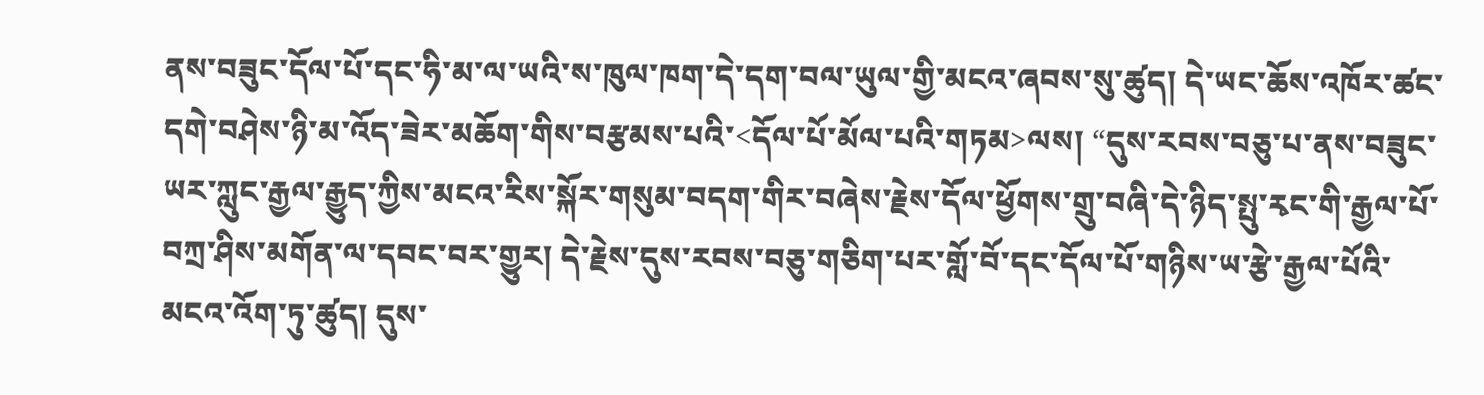ནས་བཟུང་དོལ་པོ་དང་ཧི་མ་ལ་ཡའི་ས་ཁུལ་ཁག་དེ་དག་བལ་ཡུལ་གྱི་མངའ་ཞབས་སུ་ཚུད། དེ་ཡང་ཆོས་འཁོར་ཚང་དགེ་བཤེས་ཉི་མ་འོད་ཟེར་མཆོག་གིས་བརྩམས་པའི་<དོལ་པོ་མོལ་པའི་གཏམ>ལས། “དུས་རབས་བཅུ་པ་ནས་བཟུང་ཡར་ཀླུང་རྒྱལ་རྒྱུད་ཀྱིས་མངའ་རིས་སྐོར་གསུམ་བདག་གིར་བཞེས་རྗེས་དོལ་ཕྱོགས་གྲུ་བཞི་དེ་ཉིད་སྤུ་རྭང་གི་རྒྱལ་པོ་བཀྲ་ཤིས་མགོན་ལ་དབང་བར་གྱུར། དེ་རྗེས་དུས་རབས་བཅུ་གཅིག་པར་གློ་བོ་དང་དོལ་པོ་གཉིས་ཡ་རྩེ་རྒྱལ་པོའི་མངའ་འོག་ཏུ་ཚུད། དུས་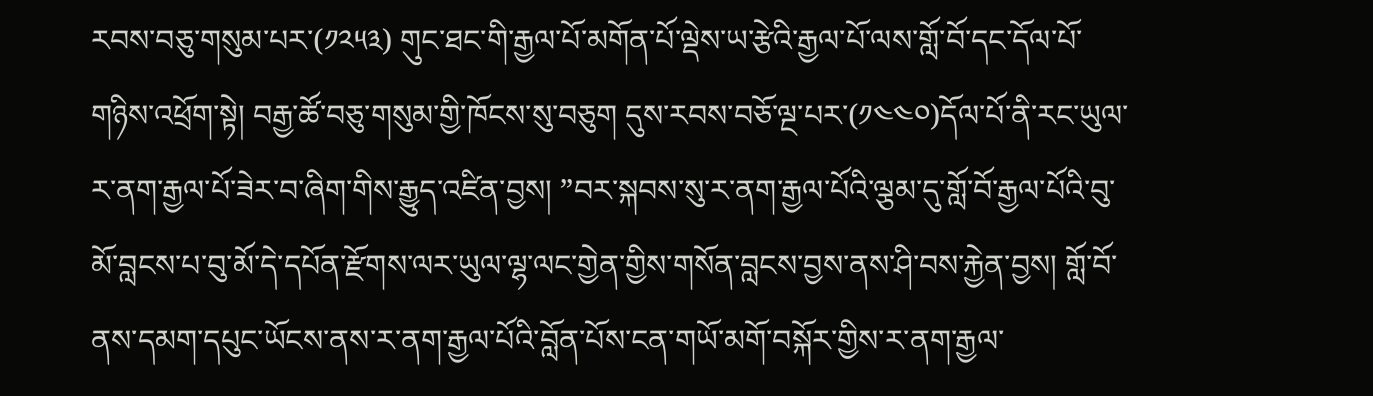རབས་བཅུ་གསུམ་པར་(༡༢༥༣) གུང་ཐང་གི་རྒྱལ་པོ་མགོན་པོ་ལྡེས་ཡ་རྩེའི་རྒྱལ་པོ་ལས་གློ་བོ་དང་དོལ་པོ་གཉིས་འཕྲོག་སྟེ། བརྒྱ་ཚོ་བཅུ་གསུམ་གྱི་ཁོངས་སུ་བཅུག དུས་རབས་བཅོ་ལྔ་པར་(༡༤༤༠)དོལ་པོ་ནི་རང་ཡུལ་ར་ནག་རྒྱལ་པོ་ཟེར་བ་ཞིག་གིས་རྒྱུད་འཛིན་བྱས། ”བར་སྐབས་སུ་ར་ནག་རྒྱལ་པོའི་ལྕམ་དུ་གློ་བོ་རྒྱལ་པོའི་བུ་མོ་བླངས་པ་བུ་མོ་དེ་དཔོན་རྫོགས་ལར་ཡུལ་ལྷ་ལང་གྱེན་གྱིས་གསོན་བླངས་བྱས་ནས་ཤི་བས་རྐྱེན་བྱས། གློ་བོ་ནས་དམག་དཔུང་ཡོངས་ནས་ར་ནག་རྒྱལ་པོའི་བློན་པོས་ངན་གཡོ་མགོ་བསྐོར་གྱིས་ར་ནག་རྒྱལ་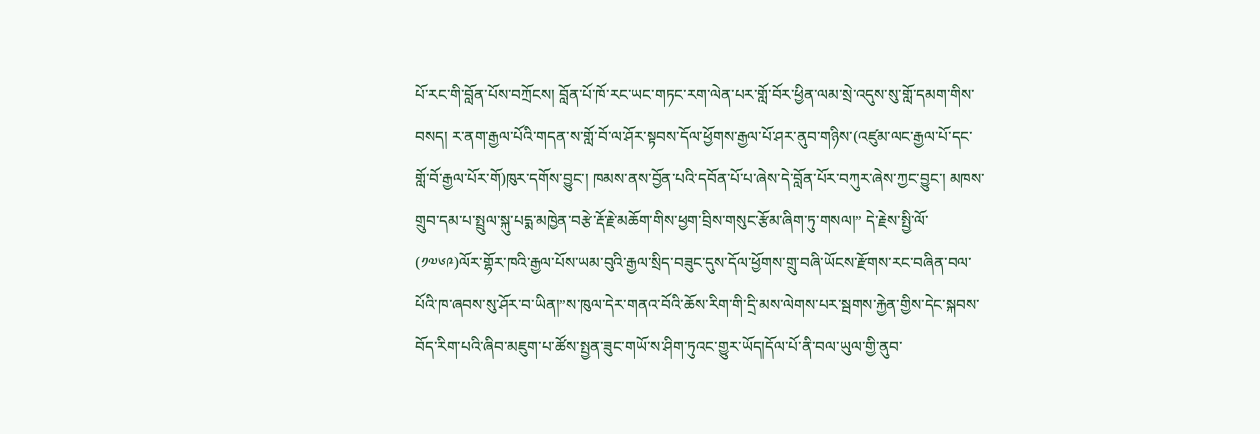པོ་རང་གི་བློན་པོས་བཀྲོངས། བློན་པོ་ཁོ་རང་ཡང་གཏང་རག་ལེན་པར་གློ་བོར་ཕྱིན་ལམ་སྲེ་འདུས་སུ་གློ་དམག་གིས་བསད། ར་ནག་རྒྱལ་པོའི་གདན་ས་གློ་བོ་ལ་ཤོར་སྟབས་དོལ་ཕྱོགས་རྒྱལ་པོ་ཤར་ནུབ་གཉིས་(འཛུམ་ལང་རྒྱལ་པོ་དང་གློ་བོ་རྒྱལ་པོར་གོ)ཁུར་དགོས་བྱུང་། ཁམས་ནས་བྱོན་པའི་དབོན་པོ་པ་ཞེས་དེ་བློན་པོར་བཀུར་ཞེས་ཀྱང་བྱུང་། མཁས་གྲུབ་དམ་པ་སྤྲུལ་སྐུ་པདྨ་མཁྱེན་བརྩེ་རྡོ་རྗེ་མཆོག་གིས་ཕྱག་བྲིས་གསུང་རྩོམ་ཞིག་ཏུ་གསལ།” དེ་རྗེས་སྤྱི་ལོ་ (༡༧༦༩)ལོར་གྷོར་ཁའི་རྒྱལ་པོས་ཡམ་བུའི་རྒྱལ་སྲིད་བཟུང་དུས་དོལ་ཕྱོགས་གྲུ་བཞི་ཡོངས་རྫོགས་རང་བཞིན་བལ་པོའི་ཁ་ཞབས་སུ་ཤོར་བ་ཡིན།”ས་ཁུལ་དེར་གནའ་བོའི་ཆོས་རིག་གི་དྲི་མས་ལེགས་པར་སྦགས་རྐྱེན་གྱིས་དེང་སྐབས་བོད་རིག་པའི་ཞིབ་མཇུག་པ་ཚོས་སྤྱན་ཟུང་གཡོ་ས་ཤིག་ཏུའང་གྱུར་ཡོད།དོལ་པོ་ནི་བལ་ཡུལ་གྱི་ནུབ་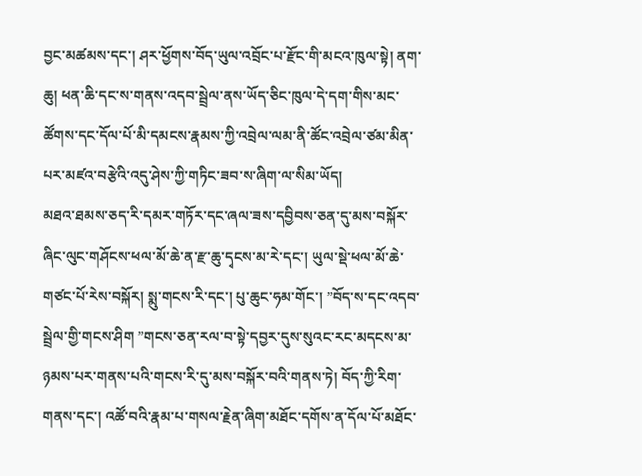བྱང་མཚམས་དང་། ཤར་ཕྱོགས་བོད་ཡུལ་འབྲོང་པ་རྫོང་གི་མངའ་ཁུལ་སྟེ། ནག་ཆུ། ཕན་ཆི་དང་ས་གནས་འདབ་སྦྲེལ་ནས་ཡོད་ཅིང་ཁུལ་དེ་དག་གིས་མང་ཚོགས་དང་དོལ་པོ་མི་དམངས་རྣམས་ཀྱི་འབྲེལ་ལམ་ནི་ཚོང་འབྲེལ་ཙམ་མིན་པར་མཛའ་བརྩེའི་འདུ་ཤེས་ཀྱི་གཏིང་ཟབ་ས་ཞིག་ལ་སིམ་ཡོད།
མཐའ་ཐམས་ཅད་རི་དམར་གཏོར་དང་ཞལ་ཟས་དབྱིབས་ཅན་དུ་མས་བསྐོར་ཞིང་ལུང་གཤོངས་ཕལ་མོ་ཆེ་ན་རྫ་ཆུ་དྭངས་མ་རེ་དང་། ཡུལ་སྡེ་ཕལ་མོ་ཆེ་གཙང་པོ་རེས་བསྐོར། སྨུ་གངས་རི་དང་། པུ་ཆུང་ཧམ་གོང་། ”བོད་ས་དང་འདབ་སྦྲེལ་གྱི་གངས་ཤིག ”གངས་ཅན་རལ་བ་སྟེ་དབྱར་དུས་སུའང་རང་མདངས་མ་ཉམས་པར་གནས་པའི་གངས་རི་དུ་མས་བསྐོར་བའི་གནས་ཏེ། བོད་ཀྱི་རིག་གནས་དང་། འཚོ་བའི་རྣམ་པ་གསལ་རྗེན་ཞིག་མཐོང་དགོས་ན་དོལ་པོ་མཐོང་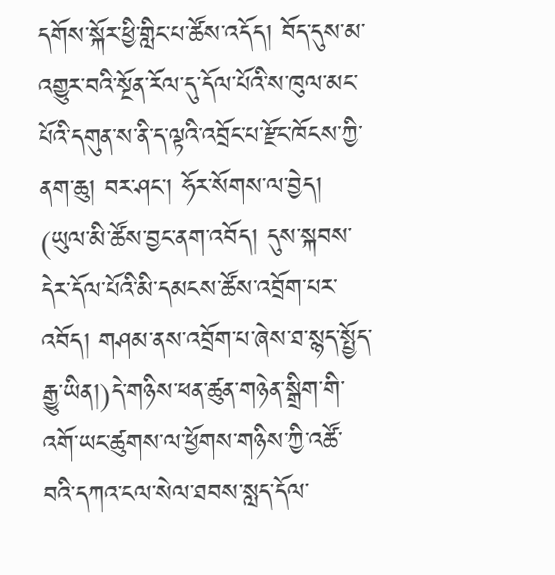དགོས་སྐོར་ཕྱི་གླིང་པ་ཚོས་འདོད། བོད་དུས་མ་འགྱུར་བའི་སྔོན་རོལ་དུ་དོལ་པོའི་ས་ཁུལ་མང་པོའི་དགུན་ས་ནི་ད་ལྟའི་འབྲོང་པ་རྫོང་ཁོངས་ཀྱི་ནག་ཆུ། བར་ཤང་། ཧོར་སོགས་ལ་བྱེད། (ཡུལ་མི་ཚོས་བྱང་ནག་འབོད། དུས་སྐབས་དེར་དོལ་པོའི་མི་དམངས་ཚོས་འབྲོག་པར་འབོད། གཤམ་ནས་འབྲོག་པ་ཞེས་ཐ་སྙད་སྤྱོད་རྒྱུ་ཡིན།)དེ་གཉིས་ཕན་ཚུན་གཉེན་སྒྲིག་གི་འགོ་ཡང་ཚུགས་ལ་ཕྱོགས་གཉིས་ཀྱི་འཚོ་བའི་དཀའ་ངལ་སེལ་ཐབས་སླད་དོལ་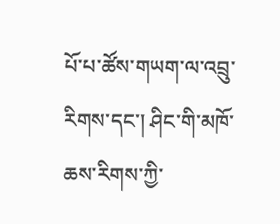པོ་པ་ཚོས་གཡག་ལ་འབྲུ་རིགས་དང་། ཤིང་གི་མཁོ་ཆས་རིགས་ཀྱི་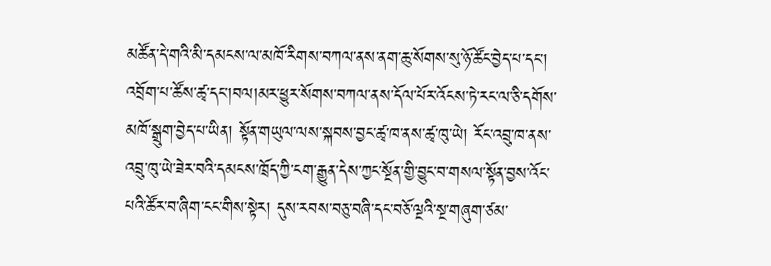མཚོན་དེ་གའི་མི་དམངས་ལ་མཁོ་རིགས་བཀལ་ནས་ནག་ཆུ་སོགས་སུ་ཉོ་ཚོང་བྱེད་པ་དང་། འབྲོག་པ་ཚོས་ཚྭ་དང་།བལ།མར་ཕྱུར་སོགས་བཀལ་ནས་དོལ་པོར་འོངས་ཏེ་རང་ལ་ཅི་དགོས་མཁོ་སྒྲུག་བྱེད་པ་ཡིན། སྟོན་གཡུལ་ལས་སྐབས་བྱང་ཚྭ་ཁ་ནས་ཚྭ་ཁུ་ཡེ། རོང་འབྲུ་ཁ་ནས་འབྲུ་ཁུ་ཡེ་ཟེར་བའི་དམངས་ཁྲོད་ཀྱི་ངག་རྒྱུན་དེས་ཀྱང་སྔོན་གྱི་བྱུང་བ་གསལ་སྟོན་བྱས་འོང་པའི་ཚོར་བ་ཞིག་ངང་གིས་སྟེར། དུས་རབས་བཅུ་བཞི་དང་བཅོ་ལྔའི་སྔ་གཞུག་ཙམ་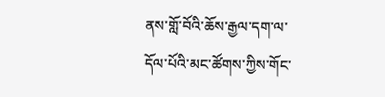ནས་གློ་བོའི་ཆོས་རྒྱལ་དག་ལ་དོལ་པོའི་མང་ཚོགས་ཀྱིས་གོང་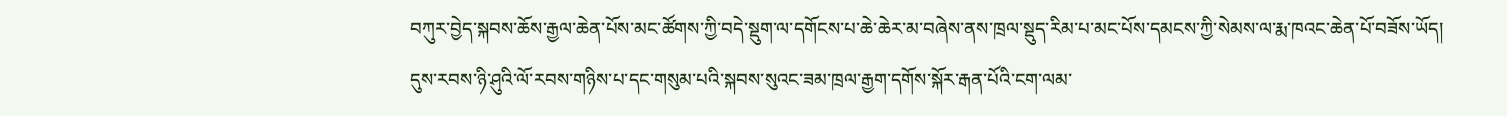བཀུར་བྱེད་སྐབས་ཆོས་རྒྱལ་ཆེན་པོས་མང་ཚོགས་ཀྱི་བདེ་སྡུག་ལ་དགོངས་པ་ཆེ་ཆེར་མ་བཞེས་ནས་ཁྲལ་སྡུད་རིམ་པ་མང་པོས་དམངས་ཀྱི་སེམས་ལ་རྨ་ཁའང་ཆེན་པོ་བཟོས་ཡོད། དུས་རབས་ཉི་ཤུའི་ལོ་རབས་གཉིས་པ་དང་གསུམ་པའི་སྐབས་སུའང་ཟམ་ཁྲལ་རྒྱག་དགོས་སྐོར་རྒན་པོའི་ངག་ལམ་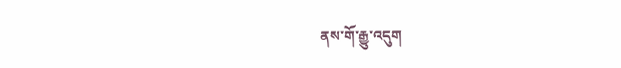ནས་གོ་རྒྱུ་འདུག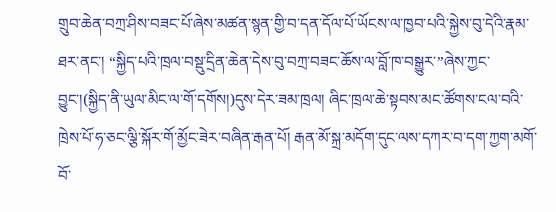གྲུབ་ཆེན་བཀྲ་ཤིས་བཟང་པོ་ཞེས་མཚན་སྙན་གྱི་བ་དན་དོལ་པོ་ཡོངས་ལ་ཁྱབ་པའི་སྐྱེས་བུ་དེའི་རྣམ་ཐར་ནང་། “སྐྱིད་པའི་ཁྲལ་བསྡུ་དྲིན་ཆེན་དེས་བུ་བཀྲ་བཟང་ཆོས་ལ་བློ་ཁ་བསྒྱུར་”ཞེས་ཀྱང་བྱུང་།(སྐྱིད་ནི་ཡུལ་མིང་ལ་གོ་དགོས།)དུས་དེར་ཟམ་ཁྲལ། ཞིང་ཁྲལ་ཆེ་སྟབས་མང་ཚོགས་ངལ་བའི་ཁྲེས་པོ་ཧ་ཅང་ལྕི་སྐོར་གོ་མྱོང་ཟེར་བཞིན་རྒན་པོ། རྒན་མོ་སྐྲ་མདོག་དུང་ལས་དཀར་བ་དག་ཀྱག་མགོ་བོ་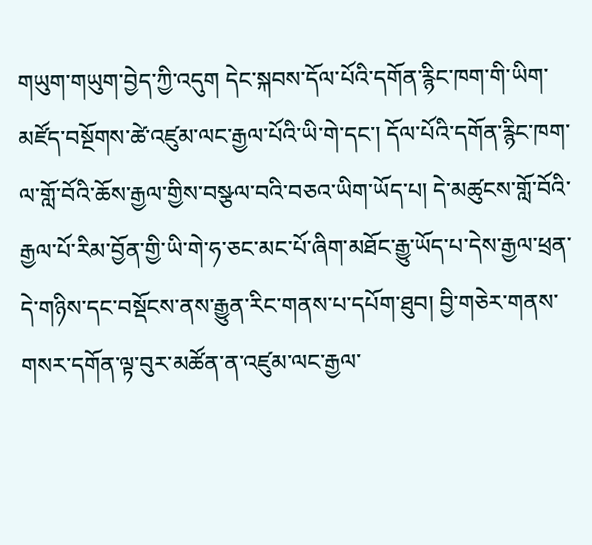གཡུག་གཡུག་བྱེད་ཀྱི་འདུག དེང་སྐབས་དོལ་པོའི་དགོན་རྙིང་ཁག་གི་ཡིག་མཛོད་བསྔོགས་ཚེ་འཛུམ་ལང་རྒྱལ་པོའི་ཡི་གེ་དང་། དོལ་པོའི་དགོན་རྙིང་ཁག་ལ་གློ་བོའི་ཆོས་རྒྱལ་གྱིས་བསྩལ་བའི་བཅའ་ཡིག་ཡོད་པ། དེ་མཚུངས་གློ་བོའི་རྒྱལ་པོ་རིམ་བྱོན་གྱི་ཡི་གེ་ཧ་ཅང་མང་པོ་ཞིག་མཐོང་རྒྱུ་ཡོད་པ་དེས་རྒྱལ་ཕྲན་དེ་གཉིས་དང་བསྡོངས་ནས་རྒྱུན་རིང་གནས་པ་དཔོག་ཐུབ། བྱི་གཅེར་གནས་གསར་དགོན་ལྟ་བུར་མཚོན་ན་འཛུམ་ལང་རྒྱལ་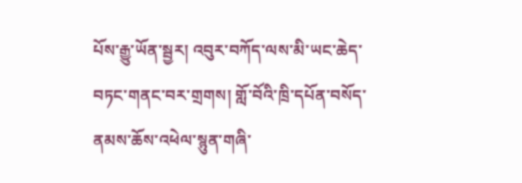པོས་རྒྱུ་ཡོན་སྦྱར། འབུར་བཀོད་ལས་མི་ཡང་ཆེད་བཏང་གནང་བར་གྲགས། གློ་བོའི་ཁྲི་དཔོན་བསོད་ནམས་ཆོས་འཕེལ་སྙུན་གཞི་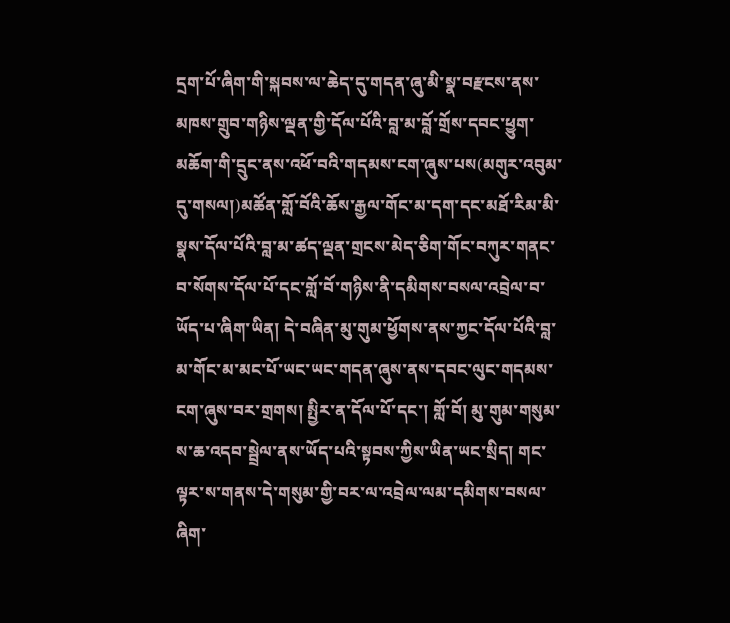དྲག་པོ་ཞིག་གི་སྐབས་ལ་ཆེད་དུ་གདན་ཞུ་མི་སྣ་བརྫངས་ནས་མཁས་གྲུབ་གཉིས་ལྡན་གྱི་དོལ་པོའི་བླ་མ་བློ་གྲོས་དབང་ཕྱུག་མཆོག་གི་དྲུང་ནས་འཕོ་བའི་གདམས་ངག་ཞུས་པས(མགུར་འབུམ་དུ་གསལ།)མཚོན་གློ་བོའི་ཆོས་རྒྱལ་གོང་མ་དག་དང་མཐོ་རིམ་མི་སྣས་དོལ་པོའི་བླ་མ་ཚད་ལྡན་གྲངས་མེད་ཅིག་གོང་བཀུར་གནང་བ་སོགས་དོལ་པོ་དང་གློ་བོ་གཉིས་ནི་དམིགས་བསལ་འབྲེལ་བ་ཡོད་པ་ཞིག་ཡིན། དེ་བཞིན་མུ་གུམ་ཕྱོགས་ནས་ཀྱང་དོལ་པོའི་བླ་མ་གོང་མ་མང་པོ་ཡང་ཡང་གདན་ཞུས་ནས་དབང་ལུང་གདམས་ངག་ཞུས་བར་གྲགས། སྤྱིར་ན་དོལ་པོ་དང་། གློ་བོ། མུ་གུམ་གསུམ་ས་ཆ་འདབ་སྦྲེལ་ནས་ཡོད་པའི་སྟབས་ཀྱིས་ཡིན་ཡང་སྲིད། གང་ལྟར་ས་གནས་དེ་གསུམ་གྱི་བར་ལ་འབྲེལ་ལམ་དམིགས་བསལ་ཞིག་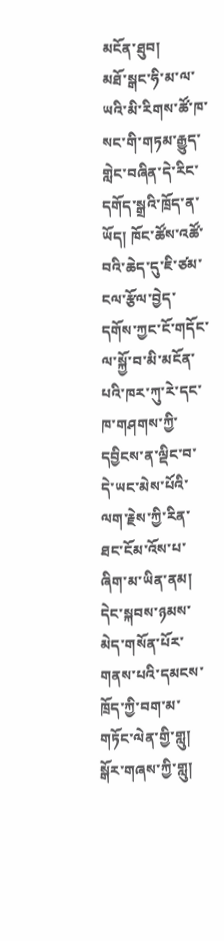མངོན་ཐུབ།
མཐོ་སྒང་ཧི་མ་ལ་ཡའི་མི་རིགས་ཚོ་ཁ་སང་གི་གཏམ་རྒྱུད་གླེང་བཞིན་དེ་རིང་དགོད་སྒྲའི་ཁྲོད་ན་ཡོད། ཁོང་ཚོས་འཚོ་བའི་ཆེད་དུ་ཇི་ཙམ་ངལ་རྩོལ་བྱེད་དགོས་ཀྱང་ངོ་གདོང་ལ་སྐྱོ་བ་མི་མངོན་པའི་ཁར་ཀུ་རེ་དང་ཁ་གཤགས་ཀྱི་དབྱིངས་ན་ལྡིང་བ་དེ་ཡང་མེས་པོའི་ལག་རྗེས་ཀྱི་རིན་ཐང་ངོམ་འོས་པ་ཞིག་མ་ཡིན་ནམ། དེང་སྐབས་ཉམས་མེད་གསོན་པོར་གནས་པའི་དམངས་ཁྲོད་ཀྱི་བག་མ་གཏོང་ལེན་གྱི་གླུ། སྒོར་གཞས་ཀྱི་གླུ།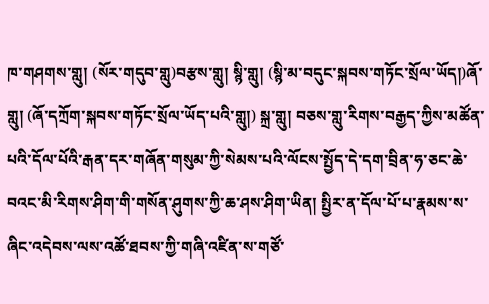ཁ་གཤགས་གླུ། (སོར་གདུབ་གླུ)བརྩས་གླུ། སྙི་གླུ། (སྙི་མ་བདུང་སྐབས་གཏོང་སྲོལ་ཡོད།)ཞོ་གླུ། (ཞོ་དཀྲོག་སྐབས་གཏོང་སྲོལ་ཡོད་པའི་གླུ།) སྐྲ་གླུ། བཅས་གླུ་རིགས་བརྒྱད་ཀྱིས་མཚོན་པའི་དོལ་པོའི་རྒན་དར་གཞོན་གསུམ་ཀྱི་སེམས་པའི་ལོངས་སྤྱོད་དེ་དག་བྲིན་ཧ་ཅང་ཆེ་བའང་མི་རིགས་ཤིག་གི་གསོན་ཤུགས་ཀྱི་ཆ་ཤས་ཤིག་ཡིན། སྤྱིར་ན་དོལ་པོ་པ་རྣམས་ས་ཞིང་འདེབས་ལས་འཚོ་ཐབས་ཀྱི་གཞི་འཛིན་ས་གཙོ་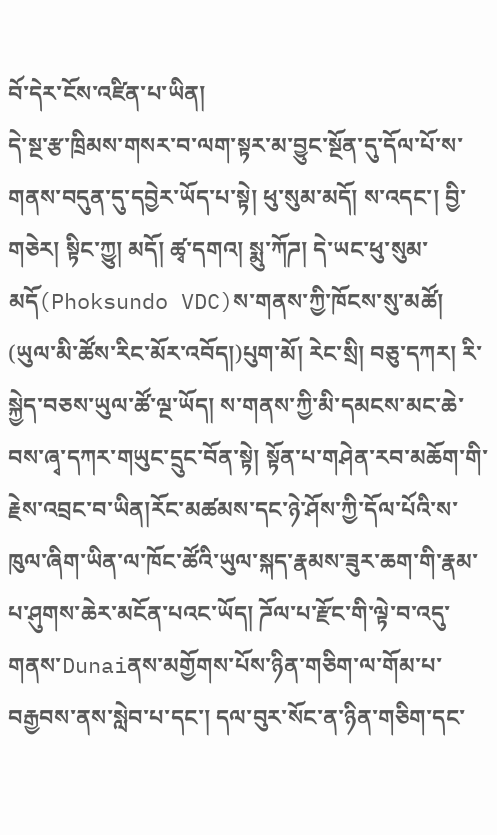བོ་དེར་ངོས་འཛིན་པ་ཡིན།
དེ་སྔ་རྩ་ཁྲིམས་གསར་བ་ལག་སྟར་མ་བྱུང་སྔོན་དུ་དོལ་པོ་ས་གནས་བདུན་དུ་དབྱེར་ཡོད་པ་སྟེ། ཕུ་སུམ་མདོ། ས་འདང་། བྱི་གཅེར། སྟིང་ཀྱུ། མདོ། ཚྭ་དགའ། སྨུ་ཀོཌ། དེ་ཡང་ཕུ་སུམ་མདོ(Phoksundo VDC)ས་གནས་ཀྱི་ཁོངས་སུ་མཚོ། (ཡུལ་མི་ཚོས་རིང་མོར་འབོད།)པུག་མོ། རེང་སྲི། བཅུ་དཀར། རི་སྐྱེད་བཅས་ཡུལ་ཚོ་ལྔ་ཡོད། ས་གནས་ཀྱི་མི་དམངས་མང་ཆེ་བས་ཞྭ་དཀར་གཡུང་དྲུང་བོན་སྟེ། སྟོན་པ་གཤེན་རབ་མཆོག་གི་རྗེས་འབྲང་བ་ཡིན།རོང་མཚམས་དང་ཉེ་ཤོས་ཀྱི་དོལ་པོའི་ས་ཁུལ་ཞིག་ཡིན་ལ་ཁོང་ཚོའི་ཡུལ་སྐད་རྣམས་ཟུར་ཆག་གི་རྣམ་པ་ཤུགས་ཆེར་མངོན་པའང་ཡོད། ཌོལ་པ་རྫོང་གི་ལྟེ་བ་འདུ་གནས་Dunaiནས་མགྱོགས་པོས་ཉིན་གཅིག་ལ་གོམ་པ་བརྒྱབས་ནས་སླེབ་པ་དང་། དལ་བུར་སོང་ན་ཉིན་གཅིག་དང་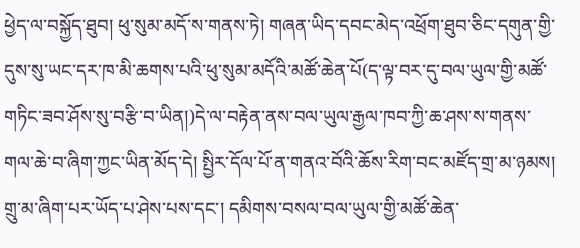ཕྱེད་ལ་བསྐྱོད་ཐུབ། ཕུ་སུམ་མདོ་ས་གནས་ཏེ། གཞན་ཡིད་དབང་མེད་འཕྲོག་ཐུབ་ཅིང་དགུན་གྱི་དུས་སུ་ཡང་དར་ཁ་མི་ཆགས་པའི་ཕུ་སུམ་མདོའི་མཚོ་ཆེན་པོ(ད་ལྟ་བར་དུ་བལ་ཡུལ་གྱི་མཚོ་གཏིང་ཟབ་ཤོས་སུ་བརྩི་བ་ཡིན།)དེ་ལ་བརྟེན་ནས་བལ་ཡུལ་རྒྱལ་ཁབ་ཀྱི་ཆ་ཤས་ས་གནས་གལ་ཆེ་བ་ཞིག་ཀྱང་ཡིན་མོད་དེ། སྤྱིར་དོལ་པོ་ན་གནའ་བོའི་ཆོས་རིག་བང་མཛོད་གྲ་མ་ཉམས། གྲུ་མ་ཞིག་པར་ཡོད་པ་ཤེས་པས་དང་། དམིགས་བསལ་བལ་ཡུལ་གྱི་མཚོ་ཆེན་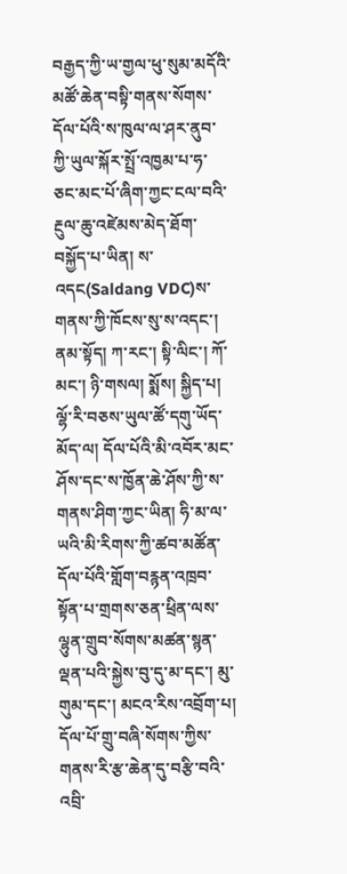བརྒྱད་ཀྱི་ཡ་གྱལ་ཕུ་སུམ་མདོའི་མཚོ་ཆེན་བསྟི་གནས་སོགས་དོལ་པོའི་ས་ཁུལ་ལ་ཤར་ནུབ་ཀྱི་ཡུལ་སྐོར་སྤྲོ་འཁྱམ་པ་ཧ་ཅང་མང་པོ་ཞིག་ཀྱང་ངལ་བའི་རྔུལ་ཆུ་འཛེམས་མེད་ཐོག་བསྐྱོད་པ་ཡིན། ས་འདང(Saldang VDC)ས་གནས་ཀྱི་ཁོངས་སུ་ས་འདང་། ནམ་སྟོད། ཀ་རང་། སྟི་ལིང་། ཀོ་མང་། ཉི་གསལ། སྨོས། སྐྱིད་པ། ལྷོ་རི་བཅས་ཡུལ་ཚོ་དགུ་ཡོད་མོད་ལ། དོལ་པོའི་མི་འབོར་མང་ཤོས་དང་ས་ཁྱོན་ཆེ་ཤོས་ཀྱི་ས་གནས་ཤིག་ཀྱང་ཡིན། ཧི་མ་ལ་ཡའི་མི་རིགས་ཀྱི་ཚབ་མཚོན་དོལ་པོའི་གློག་བརྙན་འཁྲབ་སྟོན་པ་གྲགས་ཅན་ཕྲིན་ལས་ལྷུན་གྲུབ་སོགས་མཚན་སྙན་ལྡན་པའི་སྐྱེས་བུ་དུ་མ་དང་། མུ་གུམ་དང་། མངའ་རིས་འབྲོག་པ། དོལ་པོ་གྲུ་བཞི་སོགས་ཀྱིས་གནས་རི་རྩ་ཆེན་དུ་བརྩི་བའི་འབྲི་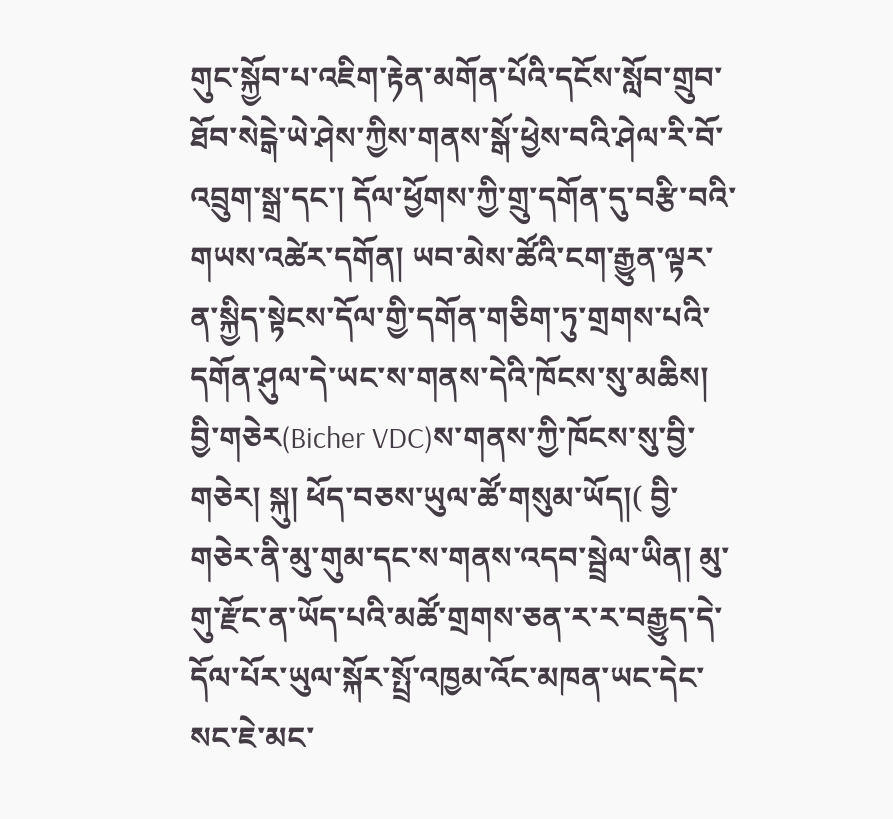གུང་སྐྱོབ་པ་འཇིག་རྟེན་མགོན་པོའི་དངོས་སློབ་གྲུབ་ཐོབ་སེངྒེ་ཡེ་ཤེས་ཀྱིས་གནས་སྒོ་ཕྱེས་བའི་ཤེལ་རི་བོ་འབྲུག་སྒྲ་དང་། དོལ་ཕྱོགས་ཀྱི་གྲུ་དགོན་དུ་བརྩི་བའི་གཡས་འཚེར་དགོན། ཡབ་མེས་ཚོའི་ངག་རྒྱུན་ལྟར་ན་སྐྱིད་སྟེངས་དོལ་གྱི་དགོན་གཅིག་ཏུ་གྲགས་པའི་དགོན་ཤུལ་དེ་ཡང་ས་གནས་དེའི་ཁོངས་སུ་མཆིས། བྱི་གཅེར(Bicher VDC)ས་གནས་ཀྱི་ཁོངས་སུ་བྱི་གཅེར། སྐུ། ཕོད་བཅས་ཡུལ་ཚོ་གསུམ་ཡོད།( བྱི་གཅེར་ནི་མུ་གུམ་དང་ས་གནས་འདབ་སྦྲེལ་ཡིན། མུ་གུ་རྫོང་ན་ཡོད་པའི་མཚོ་གྲགས་ཅན་ར་ར་བརྒྱུད་དེ་དོལ་པོར་ཡུལ་སྐོར་སྤྲོ་འཁྱམ་འོང་མཁན་ཡང་དེང་སང་ཇེ་མང་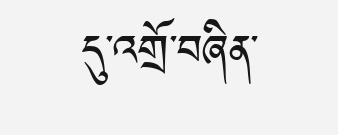དུ་འགྲོ་བཞིན་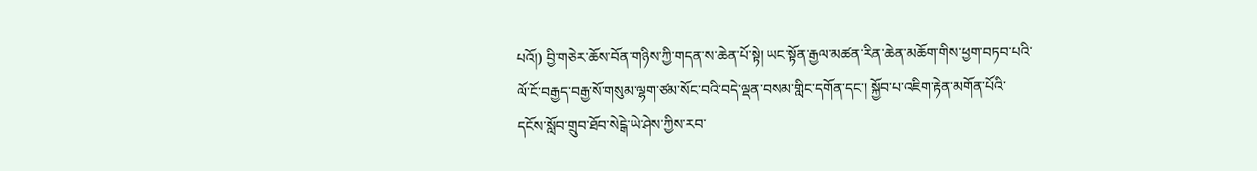པའོ།) བྱི་གཅེར་ཆོས་བོན་གཉིས་ཀྱི་གདན་ས་ཆེན་པོ་སྟེ། ཡང་སྟོན་རྒྱལ་མཚན་རིན་ཆེན་མཆོག་གིས་ཕྱག་བཏབ་པའི་ལོ་ངོ་བརྒྱད་བརྒྱ་སོ་གསུམ་ལྷག་ཙམ་སོང་བའི་བདེ་ལྡན་བསམ་གླིང་དགོན་དང་། སྐྱོབ་པ་འཇིག་རྟེན་མགོན་པོའི་དངོས་སློབ་གྲུབ་ཐོབ་སེངྒེ་ཡེ་ཤེས་ཀྱིས་རབ་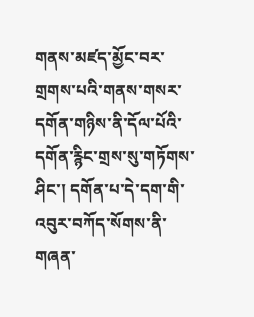གནས་མཛད་མྱོང་བར་གྲགས་པའི་གནས་གསར་དགོན་གཉིས་ནི་དོལ་པོའི་དགོན་རྙིང་གྲས་སུ་གཏོགས་ཤིང་། དགོན་པ་དེ་དག་གི་འབུར་བཀོད་སོགས་ནི་གཞན་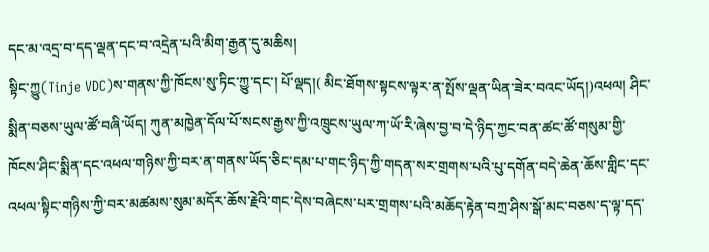དང་མ་འདྲ་བ་དད་ལྡན་དང་བ་འདྲེན་པའི་མིག་རྒྱན་དུ་མཆིས།
སྟིང་ཀྱུ(Tinje VDC)ས་གནས་ཀྱི་ཁོངས་སུ་ཏིང་ཀྱུ་དང་། པོ་ལྡད།( མིང་ཐོགས་སྟངས་ལྟར་ན་སྤོས་ལྡན་ཡིན་ཟེར་བའང་ཡོད།)འཕལ། ཤིང་སྨིན་བཅས་ཡུལ་ཚོ་བཞི་ཡོད། ཀུན་མཁྱེན་དོལ་པོ་སངས་རྒྱས་ཀྱི་འཁྲུངས་ཡུལ་ཀ་ཡོ་རི་ཞེས་བྱ་བ་དེ་ཉིད་ཀྱང་བན་ཚང་ཚོ་གསུམ་གྱི་ཁོངས་ཤིང་སྨིན་དང་འཕལ་གཉིས་ཀྱི་བར་ན་གནས་ཡོད་ཅིང་དམ་པ་གང་ཉིད་ཀྱི་གདན་སར་གྲགས་པའི་པུ་དགོན་བདེ་ཆེན་ཆོས་གླིང་དང་འཕལ་སྟིང་གཉིས་ཀྱི་བར་མཚམས་སུམ་མདོར་ཆོས་རྗེའི་གང་དེས་བཞེངས་པར་གྲགས་པའི་མཆོད་རྟེན་བཀྲ་ཤིས་སྒོ་མང་བཅས་ད་ལྟ་དད་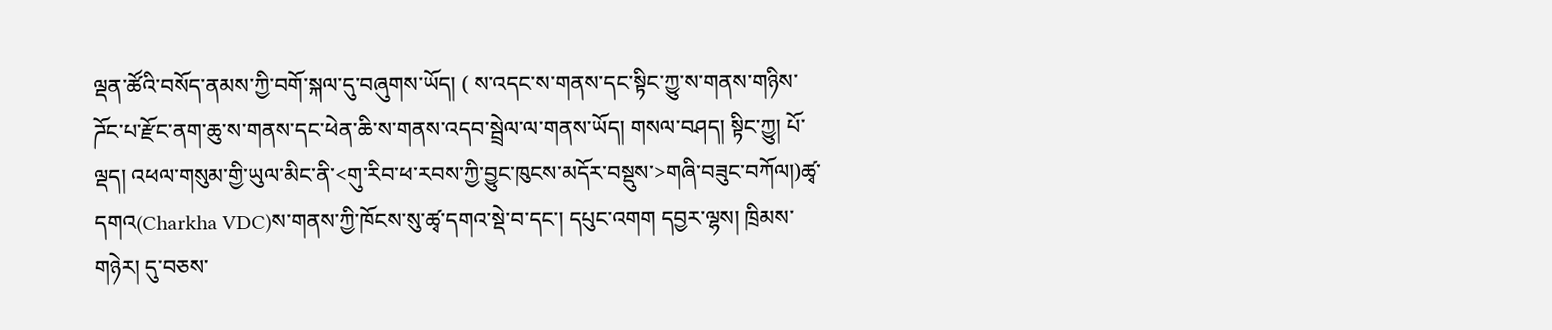ལྡན་ཚོའི་བསོད་ནམས་ཀྱི་བགོ་སྐལ་དུ་བཞུགས་ཡོད། ( ས་འདང་ས་གནས་དང་སྟིང་ཀྱུ་ས་གནས་གཉིས་ཌོང་པ་རྫོང་ནག་ཆུ་ས་གནས་དང་ཕེན་ཆི་ས་གནས་འདབ་སྦྲེལ་ལ་གནས་ཡོད། གསལ་བཤད། སྟིང་ཀྱུ། པོ་ལྡད། འཕལ་གསུམ་གྱི་ཡུལ་མིང་ནི་<གུ་རིབ་ཕ་རབས་ཀྱི་བྱུང་ཁུངས་མདོར་བསྡུས་>གཞི་བཟུང་བཀོལ།)ཚྭ་དགའ(Charkha VDC)ས་གནས་ཀྱི་ཁོངས་སུ་ཚྭ་དགའ་སྡེ་བ་དང་། དཔུང་འགག དབྱར་ལྷས། ཁྲིམས་གཉེར། དུ་བཅས་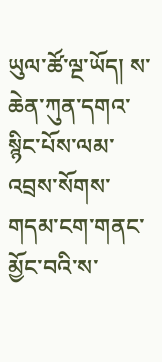ཡུལ་ཚོ་ལྔ་ཡོད། ས་ཆེན་ཀུན་དགའ་སྙིང་པོས་ལམ་འབྲས་སོགས་གདམ་ངག་གནང་མྱོང་བའི་ས་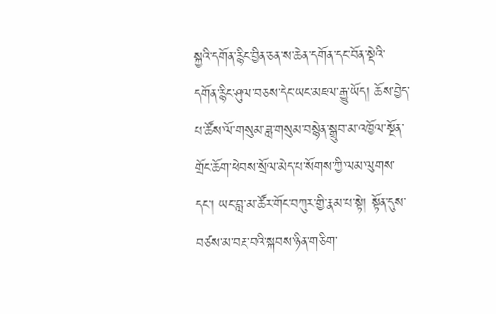སྐྱའི་དགོན་རྙིང་བྱིན་ཅན་ས་ཆེན་དགོན་དང་བོན་སྡེའི་དགོན་རྙིང་ཤུལ་བཅས་དེང་ཡང་མཇལ་རྒྱུ་ཡོད། ཆོས་བྱེད་པ་ཚོས་ལོ་གསུམ་ཟླ་གསུམ་བསྙེན་སྒྲུབ་མ་འཁྱོལ་སྔོན་གྲོང་ཆོག་ཕེབས་སྲོལ་མེད་པ་སོགས་ཀྱི་ལམ་ལུགས་དང་། ཡང་བླ་མ་ཚོར་གོང་བཀུར་གྱི་རྣམ་པ་སྟེ། སྟོན་དུས་བཙས་མ་བརྔ་བའི་སྐབས་ཉིན་གཅིག་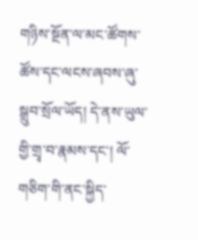གཉིས་སྔོན་ལ་མང་ཚོགས་ཚོས་དང་ལངས་ཞབས་ཞུ་སྒྲུབ་སྲོལ་ཡོད། དེ་ནས་ཡུལ་གྱི་གྲྭ་བ་རྣམས་དང་། ལོ་གཅིག་གི་ནང་སྐྱིད་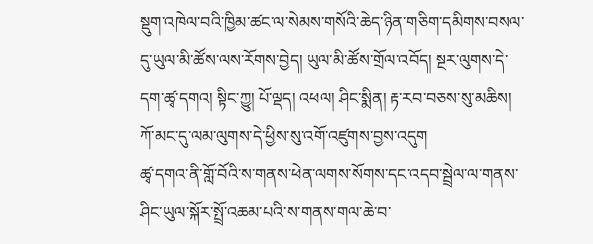སྡུག་འཁེལ་བའི་ཁྱིམ་ཚང་ལ་སེམས་གསོའི་ཆེད་ཉིན་གཅིག་དམིགས་བསལ་དུ་ཡུལ་མི་ཚོས་ལས་རོགས་བྱེད། ཡུལ་མི་ཚོས་གྲོལ་འབོད། སྔར་ལུགས་དེ་དག་ཚྭ་དགའ། སྟིང་ཀྱུ། པོ་ལྡད། འཕལ། ཤིང་སྨིན། རྟ་རབ་བཅས་སུ་མཆིས། ཀོ་མང་དུ་ལམ་ལུགས་དེ་ཕྱིས་སུ་འགོ་འཛུགས་བྱས་འདུག
ཚྭ་དགའ་ནི་གློ་བོའི་ས་གནས་ཕེན་ལགས་སོགས་དང་འདབ་སྦྲེལ་ལ་གནས་ཤིང་ཡུལ་སྐོར་སྤྲོ་འཆམ་པའི་ས་གནས་གལ་ཆེ་བ་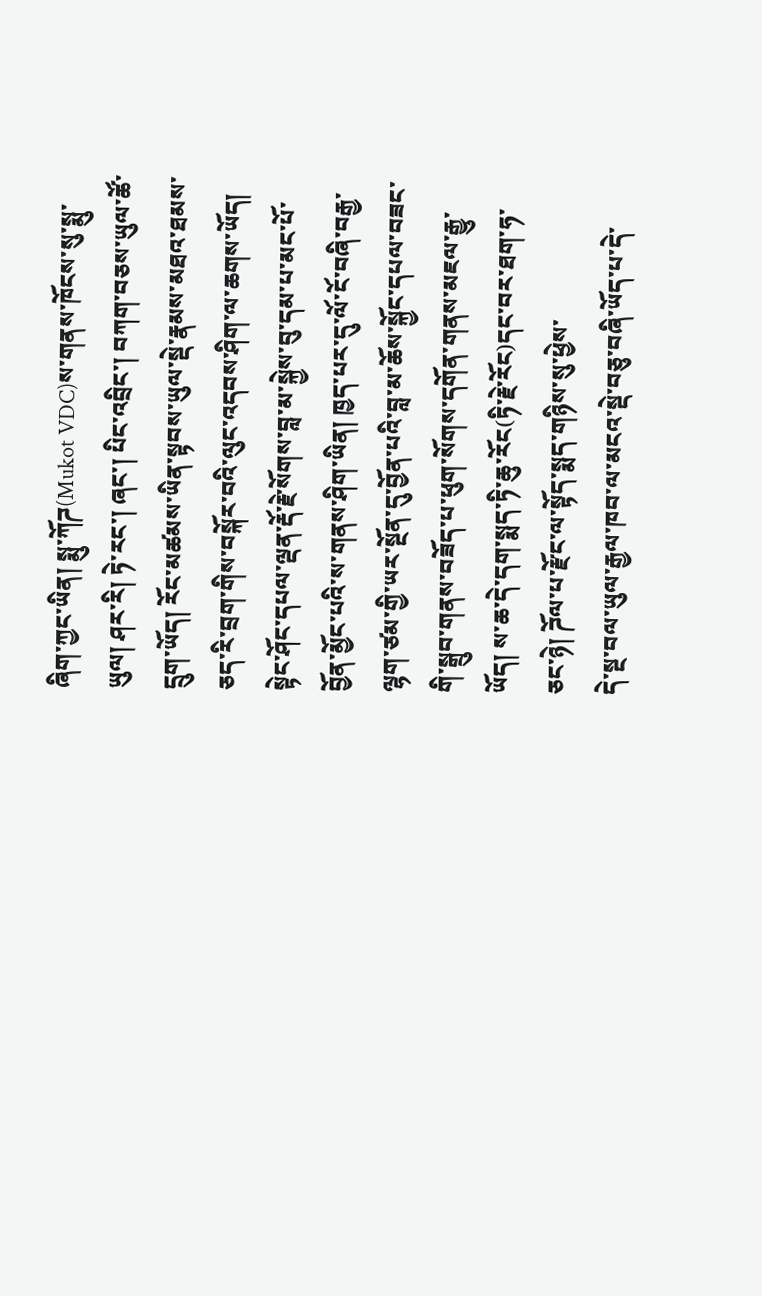ཞིག་ཀྱང་ཡིན། སྨུ་ཀོཌ(Mukot VDC)ས་གནས་ཁོངས་སུ་སྨུ་ཡུལ། ཤར་རི། ཏེ་རང་། ཞང་། པིང་འབྲིང་། བཀག་བཅས་ཡུལ་ཚོ་དྲུག་ཡོད། རོང་མཚམས་ཡིན་སྟབས་ཡུལ་སྡེ་རྣམས་མཐའ་ཐམས་ཅད་རི་བྲག་གིས་བསྐོར་བའི་ལུང་འདབས་ཤིག་ལ་ཆགས་ཡོད། སྟེང་ཤོང་དཔལ་ལྡན་རྡོ་རྗེ་སོགས་བླ་མ་སྐྱེས་བུ་དམ་པ་མང་པོ་བྱོན་མྱོང་པའི་ས་གནས་ཤིག་ཡིན། ཁྱད་པར་དུ་ལོ་ངོ་བཞི་བརྒྱ་ལྷག་ཙམ་གྱི་ཡར་སྔོན་དུ་བྱོན་པའི་བླ་མ་ཆོས་སྐྱོང་དཔལ་བཟང་གི་སྒྲུབ་གནས་བཟོད་པ་ཕུག་སོགས་དགོན་གནས་མཇལ་རྒྱུ་ཡོད། ས་ཆ་དེ་དག་སྨད་ཏི་ཆུ་རོང(ཏི་རྗེ་རོང)དང་བར་ཐག་ཧ་ཅང་ཉེ། ཌོལ་པ་རྫོང་ལ་སྟོད་སྨད་གཉིས་སུ་ཕྱེས་
དེ་སྔ་བལ་ཡུལ་རྒྱལ་ཁབ་ལ་མངའ་སྡེ་བཅུ་བཞི་ཡོད་པ་དེ་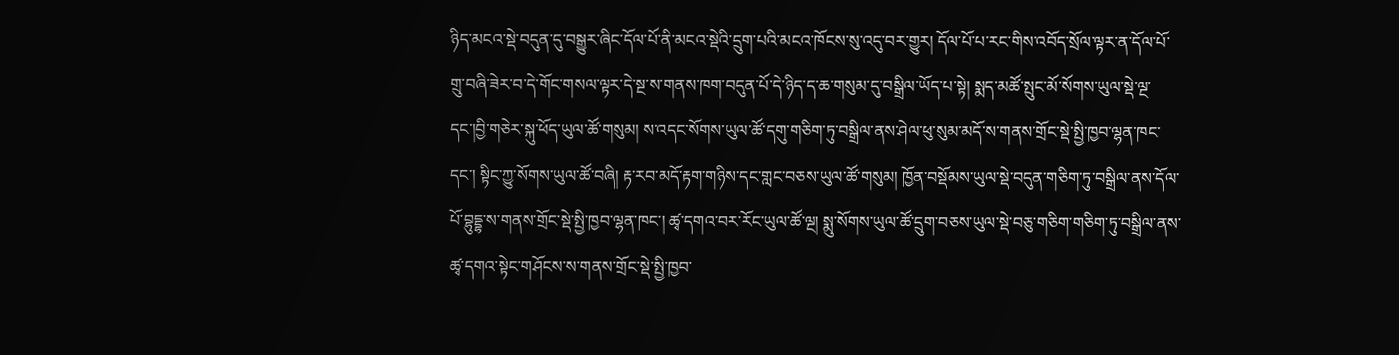ཉིད་མངའ་སྡེ་བདུན་དུ་བསྒྱུར་ཞིང་དོལ་པོ་ནི་མངའ་སྡེའི་དྲུག་པའི་མངའ་ཁོངས་སུ་འདུ་བར་གྱུར། དོལ་པོ་པ་རང་གིས་འབོད་སྲོལ་ལྟར་ན་དོལ་པོ་གྲུ་བཞི་ཟེར་བ་དེ་གོང་གསལ་ལྟར་དེ་སྔ་ས་གནས་ཁག་བདུན་པོ་དེ་ཉིད་ད་ཆ་གསུམ་དུ་བསྒྲིལ་ཡོད་པ་སྟེ། སྨད་མཚོ་སྤུང་མོ་སོགས་ཡུལ་སྡེ་ལྔ་དང་།བྱི་གཅེར་སྐུ་ཕོད་ཡུལ་ཚོ་གསུམ། ས་འདང་སོགས་ཡུལ་ཚོ་དགུ་གཅིག་ཏུ་བསྒྲིལ་ནས་ཤེལ་ཕུ་སུམ་མདོ་ས་གནས་གྲོང་སྡེ་སྤྱི་ཁྱབ་ལྷན་ཁང་དང་། སྟིང་ཀྱུ་སོགས་ཡུལ་ཚོ་བཞི། རྟ་རབ་མདོ་རྟག་གཉིས་དང་གླང་བཅས་ཡུལ་ཚོ་གསུམ། ཁྱོན་བསྡོམས་ཡུལ་སྡེ་བདུན་གཅིག་ཏུ་བསྒྲིལ་ནས་དོལ་པོ་བྷུདྡྷ་ས་གནས་གྲོང་སྡེ་སྤྱི་ཁྱབ་ལྷན་ཁང་། ཚྭ་དགའ་བར་རོང་ཡུལ་ཚོ་ལྔ། སྨུ་སོགས་ཡུལ་ཚོ་དྲུག་བཅས་ཡུལ་སྡེ་བཅུ་གཅིག་གཅིག་ཏུ་བསྒྲིལ་ནས་ཚྭ་དགའ་སྟེང་གཤོངས་ས་གནས་གྲོང་སྡེ་སྤྱི་ཁྱབ་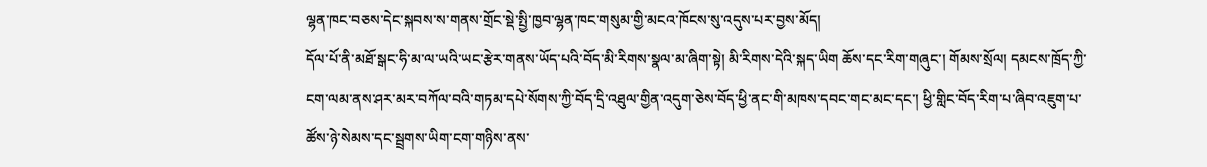ལྷན་ཁང་བཅས་དེང་སྐབས་ས་གནས་གྲོང་སྡེ་སྤྱི་ཁྱབ་ལྷན་ཁང་གསུམ་གྱི་མངའ་ཁོངས་སུ་འདུས་པར་བྱས་མོད།
དོལ་པོ་ནི་མཐོ་སྒང་ཧི་མ་ལ་ཡའི་ཡང་རྩེར་གནས་ཡོད་པའི་བོད་མི་རིགས་སྣལ་མ་ཞིག་སྟེ། མི་རིགས་དེའི་སྐད་ཡིག ཆོས་དང་རིག་གཞུང་། གོམས་སྲོལ། དམངས་ཁྲོད་ཀྱི་ངག་ལམ་ནས་ཤར་མར་བཀོལ་བའི་གཏམ་དཔེ་སོགས་ཀྱི་བོད་དྲི་འཐུལ་གྱིན་འདུག་ཅེས་བོད་ཕྱི་ནང་གི་མཁས་དབང་གང་མང་དང་། ཕྱི་གླིང་བོད་རིག་པ་ཞིབ་འཇུག་པ་ཚོས་ཉེ་སེམས་དང་སྦྲགས་ཡིག་ངག་གཉིས་ནས་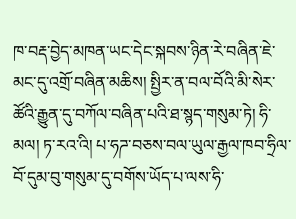ཁ་བརྡ་བྱེད་མཁན་ཡང་དེང་སྐབས་ཉིན་རེ་བཞིན་ཇེ་མང་དུ་འགྲོ་བཞིན་མཆིས། སྤྱིར་ན་བལ་བོའི་མི་སེར་ཚོའི་རྒྱུན་དུ་བཀོལ་བཞིན་པའི་ཐ་སྙད་གསུམ་ཏེ། ཧི་མལ། ཏ་རའ་འི། པ་ཧཌ་བཅས་བལ་ཡུལ་རྒྱལ་ཁབ་ཧྲིལ་བོ་དུམ་བུ་གསུམ་དུ་བགོས་ཡོད་པ་ལས་ཧི་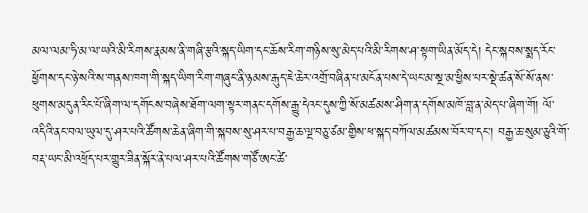མལ་ལམ་ཧི་མ་ལ་ཡའི་མི་རིགས་རྣམས་ནི་གཞི་རྩའི་སྐད་ཡིག་དང་ཆོས་རིག་གཉིས་སུ་མེད་པའི་མི་རིགས་ཤ་སྟག་ཡིན་མོད་དེ། དེང་སྐབས་སྨད་རོང་ཕྱོགས་དང་ཉེ་སའི་ས་གནས་ཁག་གི་སྐད་ཡིག་རིག་གཞུང་ནི་ཉམས་རྒུད་ཇེ་ཆེར་འགྲོ་བཞིན་པ་མངོན་པས་དེ་ཡང་མ་སྔ་མ་ཕྱིས་པར་སྡེ་ཚན་སོ་སོ་ནས་ཕུགས་མདུན་རིང་པོ་ཞིག་ལ་དགོངས་བཞེས་ཐོག་ལག་སྟར་གནང་དགོས་རྒྱུ་དེའང་དུས་ཀྱི་སོ་མཚམས་ཤིག་ན་དགོས་མཁོ་བླ་ན་མེད་པ་ཞིག་གོ། ལོ་འདིའི་ནང་བལ་ཡུལ་དུ་ཤར་པའི་ཚོགས་ཆེན་ཞིག་གི་སྐབས་སུ་ཤར་པ་བརྒྱ་ཆ་ལྔ་བཅུ་ཙམ་གྱིས་ཕ་སྐད་བཀོལ་མཚམས་བོར་བ་དང་། བརྒྱ་ཆ་སུམ་ཅུའི་གོ་བརྡ་ཡང་མི་འཕྲོད་པར་གྱུར་ཟིན་སྐོར་ནེ་པལ་ཤར་པའི་ཚོགས་གཙོ་ཨང་ཚེ་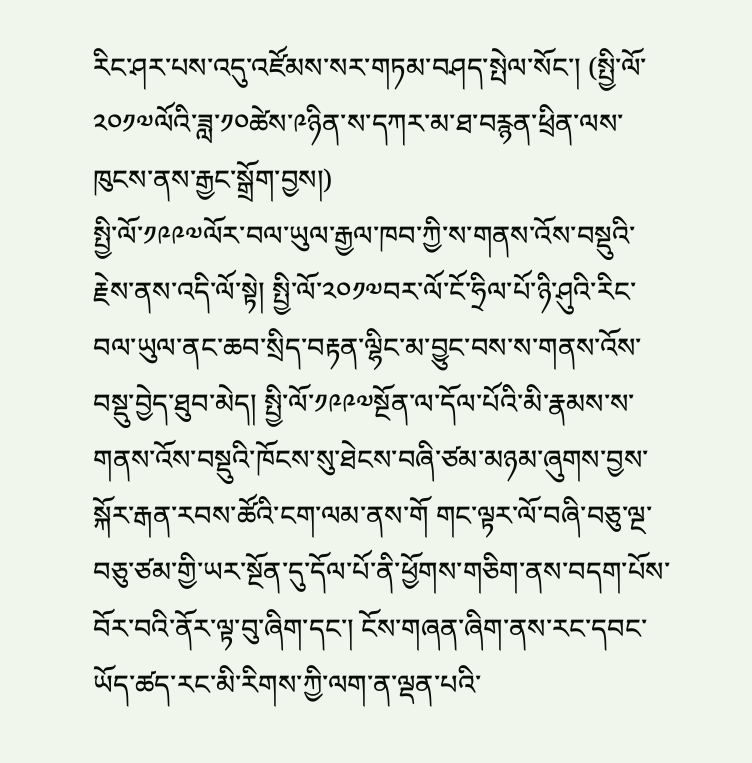རིང་ཤར་པས་འདུ་འཛོམས་སར་གཏམ་བཤད་སྤེལ་སོང་། (སྤྱི་ལོ་༢༠༡༧ལོའི་ཟླ་༡༠ཚེས་༩ཉིན་ས་དཀར་མ་ཐ་བརྙན་ཕྲིན་ལས་ཁུངས་ནས་རྒྱང་སྒྲོག་བྱས།)
སྤྱི་ལོ་༡༩༩༧ལོར་བལ་ཡུལ་རྒྱལ་ཁབ་ཀྱི་ས་གནས་འོས་བསྡུའི་རྗེས་ནས་འདི་ལོ་སྟེ། སྤྱི་ལོ་༢༠༡༧བར་ལོ་ངོ་ཧྲིལ་པོ་ཉི་ཤུའི་རིང་བལ་ཡུལ་ནང་ཆབ་སྲིད་བརྟན་ལྷིང་མ་བྱུང་བས་ས་གནས་འོས་བསྡུ་བྱེད་ཐུབ་མེད། སྤྱི་ལོ་༡༩༩༧སྔོན་ལ་དོལ་པོའི་མི་རྣམས་ས་གནས་འོས་བསྡུའི་ཁོངས་སུ་ཐེངས་བཞི་ཙམ་མཉམ་ཞུགས་བྱས་སྐོར་རྒན་རབས་ཚོའི་ངག་ལམ་ནས་གོ གང་ལྟར་ལོ་བཞི་བཅུ་ལྔ་བཅུ་ཙམ་གྱི་ཡར་སྔོན་དུ་དོལ་པོ་ནི་ཕྱོགས་གཅིག་ནས་བདག་པོས་བོར་བའི་ནོར་ལྟ་བུ་ཞིག་དང་། ངོས་གཞན་ཞིག་ནས་རང་དབང་ཡོད་ཚད་རང་མི་རིགས་ཀྱི་ལག་ན་ལྡན་པའི་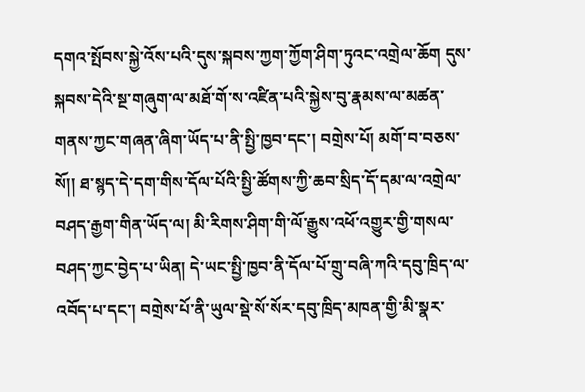དགའ་སྤོབས་སྐྱེ་འོས་པའི་དུས་སྐབས་ཀྱག་ཀྱོག་ཤིག་ཏུའང་འགྲེལ་ཆོག དུས་སྐབས་དེའི་སྔ་གཞུག་ལ་མཐོ་གོ་ས་འཛིན་པའི་སྐྱེས་བུ་རྣམས་ལ་མཚན་གནས་ཀྱང་གཞན་ཞིག་ཡོད་པ་ནི་སྤྱི་ཁྱབ་དང་། བགྲེས་པོ། མགོ་བ་བཅས་སོ།། ཐ་སྙད་དེ་དག་གིས་དོལ་པོའི་སྤྱི་ཚོགས་ཀྱི་ཆབ་སྲིད་དོ་དམ་ལ་འགྲེལ་བཤད་རྒྱག་གིན་ཡོད་ལ། མི་རིགས་ཤིག་གི་ལོ་རྒྱུས་འཕོ་འགྱུར་གྱི་གསལ་བཤད་ཀྱང་བྱེད་པ་ཡིན། དེ་ཡང་སྤྱི་ཁྱབ་ནི་དོལ་པོ་གྲུ་བཞི་ཀའི་དབུ་ཁྲིད་ལ་འབོད་པ་དང་། བགྲེས་པོ་ནི་ཡུལ་སྡེ་སོ་སོར་དབུ་ཁྲིད་མཁན་གྱི་མི་སྣར་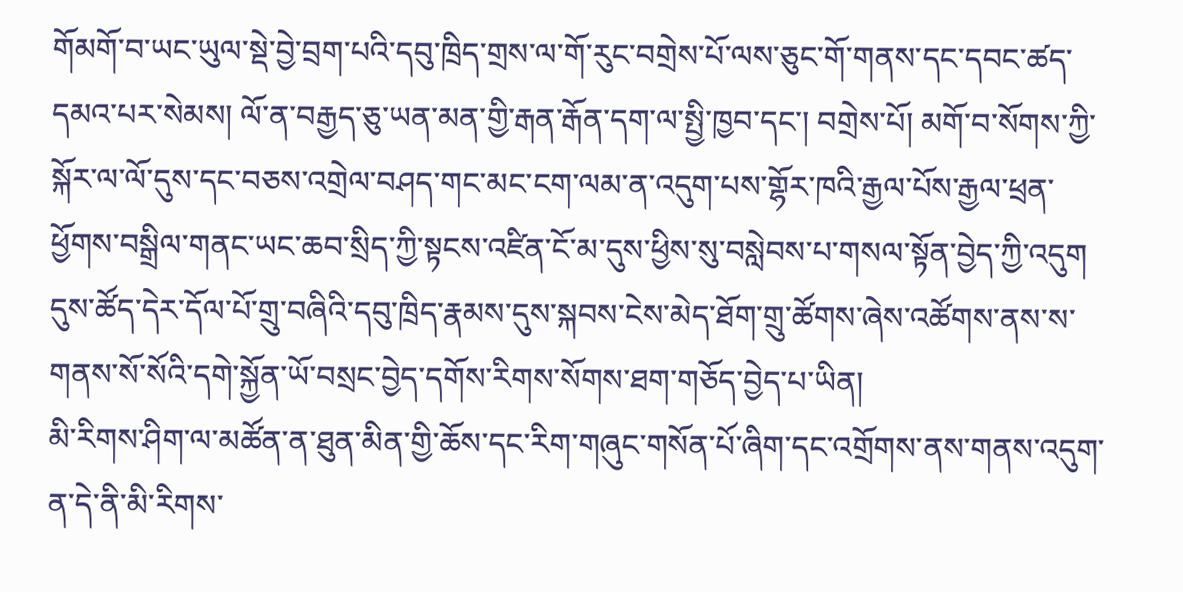གོམགོ་བ་ཡང་ཡུལ་སྡེ་བྱེ་བྲག་པའི་དབུ་ཁྲིད་གྲས་ལ་གོ་རུང་བགྲེས་པོ་ལས་ཅུང་གོ་གནས་དང་དབང་ཚད་དམའ་པར་སེམས། ལོ་ན་བརྒྱད་ཅུ་ཡན་མན་གྱི་རྒན་རྒོན་དག་ལ་སྤྱི་ཁྱབ་དང་། བགྲེས་པོ། མགོ་བ་སོགས་ཀྱི་སྐོར་ལ་ལོ་དུས་དང་བཅས་འགྲེལ་བཤད་གང་མང་ངག་ལམ་ན་འདུག་པས་གྷོར་ཁའི་རྒྱལ་པོས་རྒྱལ་ཕྲན་ཕྱོགས་བསྒྲིལ་གནང་ཡང་ཆབ་སྲིད་ཀྱི་སྟངས་འཛིན་ངོ་མ་དུས་ཕྱིས་སུ་བསླེབས་པ་གསལ་སྟོན་བྱེད་ཀྱི་འདུག དུས་ཚོད་དེར་དོལ་པོ་གྲུ་བཞིའི་དབུ་ཁྲིད་རྣམས་དུས་སྐབས་ངེས་མེད་ཐོག་གྲུ་ཚོགས་ཞེས་འཚོགས་ནས་ས་གནས་སོ་སོའི་དགེ་སྐྱོན་ཡོ་བསྲང་བྱེད་དགོས་རིགས་སོགས་ཐག་གཅོད་བྱེད་པ་ཡིན།
མི་རིགས་ཤིག་ལ་མཚོན་ན་ཐུན་མིན་གྱི་ཆོས་དང་རིག་གཞུང་གསོན་པོ་ཞིག་དང་འགྲོགས་ནས་གནས་འདུག་ན་དེ་ནི་མི་རིགས་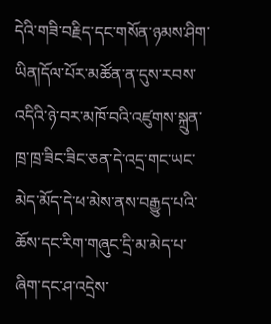དེའི་གཟི་བརྗིད་དང་གསོན་ཉམས་ཤིག་ཡིན།དོལ་པོར་མཚོན་ན་དུས་རབས་འདིའི་ཉེ་བར་མཁོ་བའི་འཛུགས་སྐྲུན་ཁྲ་ཁྲ་ཟིང་ཟིང་ཅན་དེ་འདྲ་གང་ཡང་མེད་མོད་དེ་ཕ་མེས་ནས་བརྒྱུད་པའི་ཆོས་དང་རིག་གཞུང་དྲི་མ་མེད་པ་ཞིག་དང་ཤ་འདྲེས་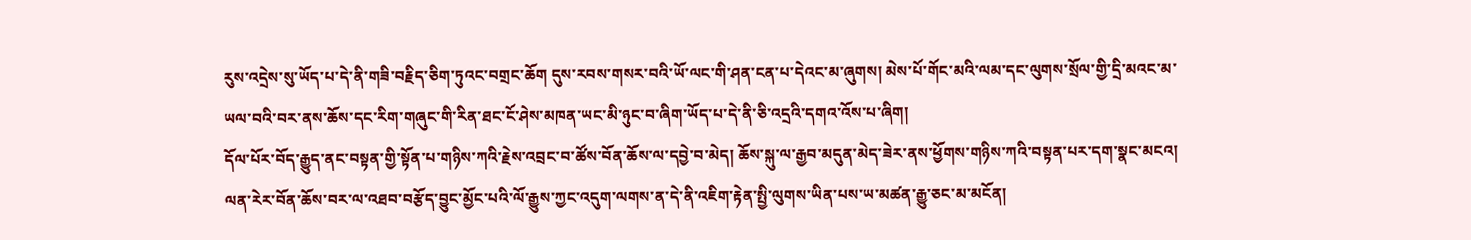རུས་འདྲེས་སུ་ཡོད་པ་དེ་ནི་གཟི་བརྗིད་ཅིག་ཏུའང་བགྲང་ཆོག དུས་རབས་གསར་བའི་ཡོ་ལང་གི་ཤན་ངན་པ་དེའང་མ་ཞུགས། མེས་པོ་གོང་མའི་ལམ་དང་ལུགས་སྲོལ་གྱི་དྲི་མའང་མ་ཡལ་བའི་བར་ནས་ཆོས་དང་རིག་གཞུང་གི་རིན་ཐང་ངོ་ཤེས་མཁན་ཡང་མི་ཉུང་བ་ཞིག་ཡོད་པ་དེ་ནི་ཅི་འདྲའི་དགའ་འོས་པ་ཞིག།
དོལ་པོར་བོད་རྒྱུད་ནང་བསྟན་གྱི་སྟོན་པ་གཉིས་ཀའི་རྗེས་འབྲང་བ་ཚོས་བོན་ཆོས་ལ་དབྱེ་བ་མེད། ཆོས་སྐུ་ལ་རྒྱབ་མདུན་མེད་ཟེར་ནས་ཕྱོགས་གཉིས་ཀའི་བསྟན་པར་དག་སྣང་མངའ། ལན་རེར་བོན་ཆོས་བར་ལ་འཐབ་བརྩོད་བྱུང་མྱོང་པའི་ལོ་རྒྱུས་ཀྱང་འདུག་ལགས་ན་དེ་ནི་འཇིག་རྟེན་སྤྱི་ལུགས་ཡིན་པས་ཡ་མཚན་རྒྱུ་ཅང་མ་མངོན།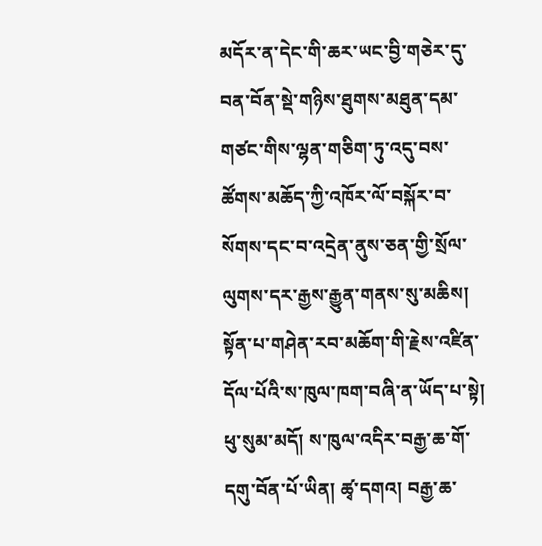མདོར་ན་དེང་གི་ཆར་ཡང་བྱི་གཅེར་དུ་བན་བོན་སྡེ་གཉིས་ཐུགས་མཐུན་དམ་གཙང་གིས་ལྷན་གཅིག་ཏུ་འདུ་བས་ཚོགས་མཆོད་ཀྱི་འཁོར་ལོ་བསྐོར་བ་སོགས་དང་བ་འདྲེན་ནུས་ཅན་གྱི་སྲོལ་ལུགས་དར་རྒྱས་རྒྱུན་གནས་སུ་མཆིས། སྟོན་པ་གཤེན་རབ་མཆོག་གི་རྗེས་འཛིན་དོལ་པོའི་ས་ཁུལ་ཁག་བཞི་ན་ཡོད་པ་སྟེ། ཕུ་སུམ་མདོ། ས་ཁུལ་འདིར་བརྒྱ་ཆ་གོ་དགུ་བོན་པོ་ཡིན། ཚྭ་དགའ། བརྒྱ་ཆ་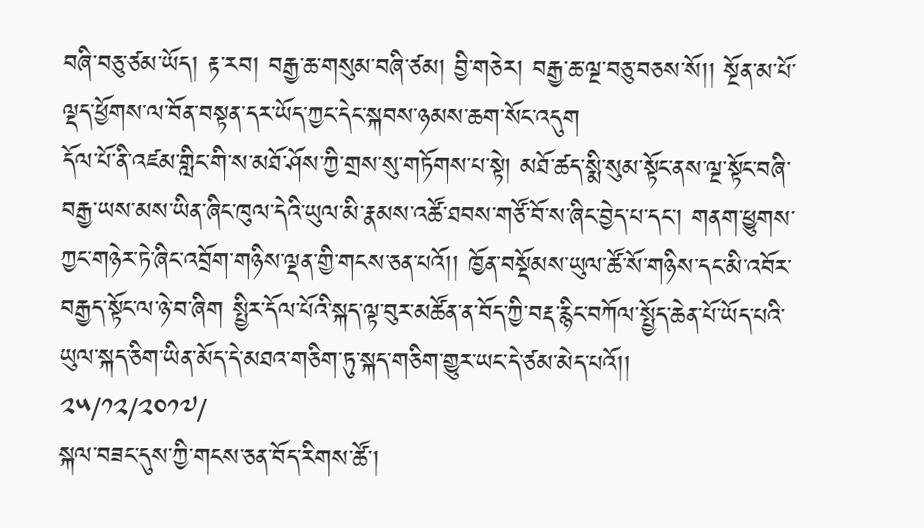བཞི་བཅུ་ཙམ་ཡོད། རྟ་རབ། བརྒྱ་ཆ་གསུམ་བཞི་ཙམ། བྱི་གཅེར། བརྒྱ་ཆ་ལྔ་བཅུ་བཅས་སོ།། སྔོན་མ་པོ་ལྡད་ཕྱོགས་ལ་བོན་བསྟན་དར་ཡོད་ཀྱང་དེང་སྐབས་ཉམས་ཆག་སོང་འདུག
དོལ་པོ་ནི་འཛམ་གླིང་གི་ས་མཐོ་ཤོས་ཀྱི་གྲས་སུ་གཏོགས་པ་སྟེ། མཐོ་ཚད་སྨི་སུམ་སྟོང་ནས་ལྔ་སྟོང་བཞི་བརྒྱ་ཡས་མས་ཡིན་ཞིང་ཁུལ་དེའི་ཡུལ་མི་རྣམས་འཚོ་ཐབས་གཙོ་བོ་ས་ཞིང་བྱེད་པ་དང་། གནག་ཕྱུགས་ཀྱང་གཉེར་ཏེ་ཞིང་འབྲོག་གཉིས་ལྡན་གྱི་གངས་ཅན་པའོ།། ཁྱོན་བསྡོམས་ཡུལ་ཚོ་སོ་གཉིས་དང་མི་འབོར་བརྒྱད་སྟོང་ལ་ཉེ་བ་ཞིག སྤྱིར་དོལ་པོའི་སྐད་ལྟ་བུར་མཚོན་ན་བོད་ཀྱི་བརྡ་རྙིང་བཀོལ་སྤྱོད་ཆེན་པོ་ཡོད་པའི་ཡུལ་སྐད་ཅིག་ཡིན་མོད་དེ་མཐའ་གཅིག་ཏུ་སྐད་གཅིག་གྱུར་ཡང་དེ་ཙམ་མེད་པའོ།།
༢༥/༡༢/༢༠༡༧/
སྐལ་བཟང་དུས་ཀྱི་གངས་ཅན་བོད་རིགས་ཚོ་།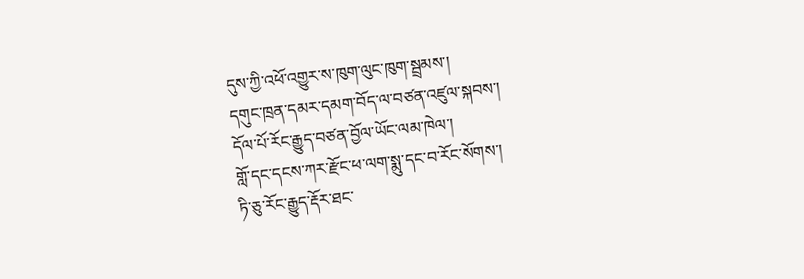དུས་ཀྱི་འཕོ་འགྱུར་ས་ཁུག་ལུང་ཁུག་སྦྲམས་།
དགུང་ཁྲན་དམར་དམག་བོད་ལ་བཙན་འཛུལ་སྐབས་།
དོལ་པོ་རོང་རྒྱུད་བཙན་བྱོལ་ཡོང་ལམ་ཁེལ་།
གློ་དང་དངས་ཀར་རྫོང་ཕ་ལག་སྨུ་དང་བ་རོང་སོགས་།
ཏི་ཅུ་རོང་རྒྱུད་རྡོར་ཐང་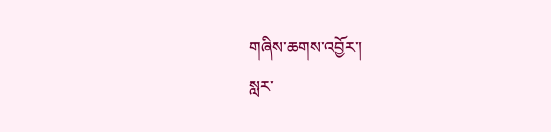གཞིས་ཆགས་འབྱོར་།
སླར་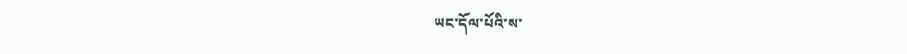ཡང་དོལ་པོའི་ས་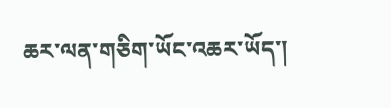ཆར་ལན་གཅིག་ཡོང་འཆར་ཡོད་།